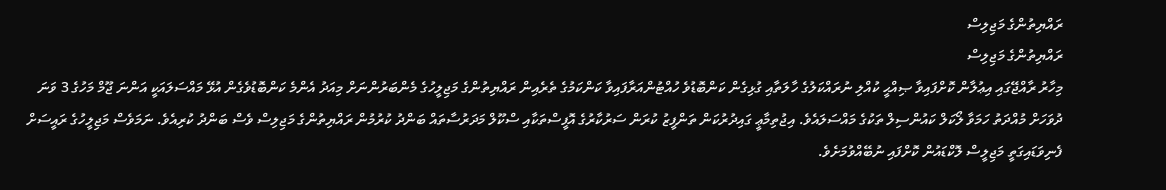ރައްޔިތުންގެ މަޖިލިސް
ރައްޔިތުންގެ މަޖިލިސް
މިހާރު ރާއްޖޭގައި އިޢުލާން ކޮށްފައިވާ ޞިއްޙީ ކުއްލި ނުރައްކަލުގެ ހާލަތާއި ގުޅިގެން ކަންބޮޑުވެ ހުއްޓުންއަރާފައިވާ ކަންކަމުގެ ތެރެއިން ރައްޔިތުންގެ މަޖިލީހުގެ މެންބަރުންނަށް މިއަދު އެންމެ ކަންބޮޑުވެގެން އުޅޭ މައްސަލައަކީ އަންނަ ޖޫމް މަހުގެ 3 ވަނަ ދުވަހަށް މުއްދަތު ހަމަވާ ލޯކަލް ކައުންސިލް ތަކުގެ މައްސަލައެވެ. އިޖުތިމާޢީ ގައިދުރުކަން ތަންފީޒު ކުރަން ސަރުކާރުގެ އޮފީސްތަކާއި ސްކޫލް މަދަރުސާތައް ބަންދު ކުރުމުން ރައްޔިތުންގެ މަޖިލިސް ވެސް ބަންދު ކުރިއެވެ. ނަމަވެސް މަޖިލީހުގެ ރައީސަށް ފެނިވަޑައިގަތީ މަޖިލީސް ލޮކްޑައުން ކޮށްފައި ނުބޭއްވުމަށެވެ.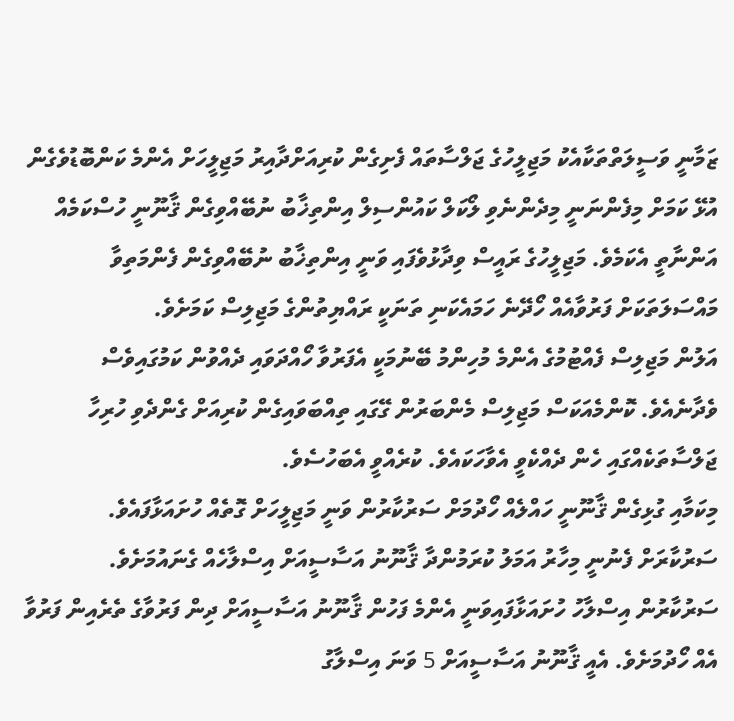ޒަމާނީ ވަސީލަތްތަކާއެކު މަޖިލީހުގެ ޖަލްސާތައް ފެށިގެން ކުރިއަށްދާއިރު މަޖިލީހަށް އެންމެ ކަންބޮޑުވެގެން އުޅޭ ކަމަށް މިފެންނަނީ މިދެންނެވި ލޯކަލް ކައުންސިލް އިންތިޚާބު ނުބޭއްވިގެން ޤާނޫނީ ހުސްކަމެއް އަންނާތީ އެކަމެވެ. މަޖިލީހުގެ ރައީސް ވިދާޅުވެފައި ވަނީ އިންތިޚާބު ނުބޭއްވިގެން ފެންމަތިވާ މައްސަލަތަކަށް ފަރުވާއެއް ހޯދޭނެ ހަމައެކަނި ތަނަކީ ރައްޔިތުންގެ މަޖިލިސް ކަމަށެވެ.
އަލުން މަޖިލިސް ފެއްޓުމުގެ އެންމެ މުހިންމު ބޭނުމަކީ އެފަރުވާ ހޯއްދަވައި ދެއްވުން ކަމުގައިވެސް ވެދާނެއެވެ. ކޮންމެއަކަސް މަޖިލިސް މެންބަރުން ގޭގައި ތިއްބަވައިގެން ކުރިއަށް ގެންދެވި ހުރިހާ ޖަލްސާތަކެއްގައި ހެން ދެއްކެވީ އެވާހަކައެވެ. ކުރެއްވީ އެބަހުސެވެ.
މިކަމާއި ގުޅިގެން ޤާނޫނީ ހައްލެއް ހޯދުމަށް ސަރުކާރުން ވަނީ މަޖިލީހަށް ގޮތެއް ހުށައަޅާފައެވެ. ސަރުކާރަށް ފެނުނީ މިހާރު އަމަލު ކުރަމުންދާ ޤާނޫނު އަސާސީއަށް އިސްލާހެއް ގެނައުމަށެވެ. ސަރުކާރުން އިސްލާހު ހުށައަޅާފައިވަނީ އެންމެ ފަހުން ޤާނޫނު އަސާސީއަށް ދިން ފަރުވާގެ ތެރެއިން ފަރުވާ އެއް ހޯދުމަށެވެ. އެއީ ޤާނޫނު އަސާސީއަށް 5 ވަނަ އިސްލާގު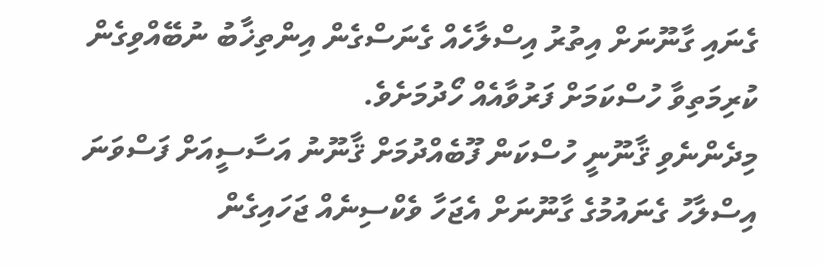ގެނައި ގާނޫނަށް އިތުރު އިސްލާހެއް ގެނަސްގެން އިންތިޚާބު ނުބޭއްވިގެން ކުރިމަތިވާ ހުސްކަމަށް ފަރުވާއެއް ހޯދުމަށެވެ.
މިދެންނެވި ޤާނޫނީ ހުސްކަން ފޫބެއްދުމަށް ޤާނޫނު އަސާސީއަށް ފަސްވަނަ އިސްލާހު ގެނައުމުގެ ގާނޫނަށް އެޖަހާ ވެކްސިނެއް ޖަހައިގެން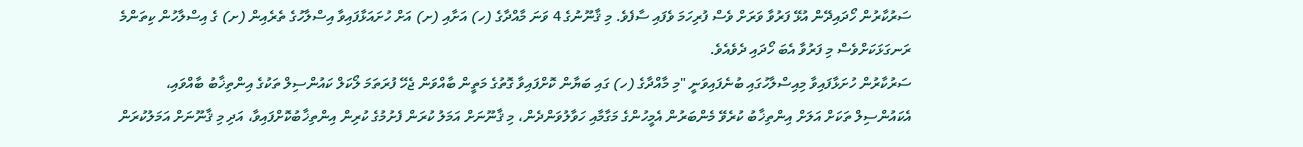ސަރުކާރުން ހޯދައިދޭން އުޅޭ ފަރުވާ ވަރަށް ވެސް ފުރިހަމަ ވެފައި ސާފެވެ. މި ޤާނޫނުގެ 4 ވަނަ މާއްދާގެ (ހ) އަށާއި (ށ) އަށް ހުށައަޅާފައިވާ އިސްލާހުގެ ތެރެއިން (ށ) ގެ އިސްލާހުން ކިތަންމެ ރަނގަޅަކަށްވެސް މި ފަރުވާ އެބަ ހޯދައި ދެވެއެވެ.
ސަރުކާރުން ހުށަޅާފައިވާ މިއިސްލާހުގައި ބުނެފައިވަނީ "މި މާއްދާގެ (ހ) ގައި ބަޔާން ކޮށްފައިވާ ގޮތުގެ މަތީން ބާއްވަން ޖެހޭ ފުރަތަމަ ލޯކަލް ކައުންސިލް ތަކުގެ އިންތިޚާބު ބާއްވައި، އެކައުންސިލް ތަކަށް އަލަށް އިންތިޚާބު ކުރެވޭ މެންބަރުން އެމީހުންގެ މަގާމާއި ހަވާލުވަންދެން، މި ޤާނޫނަށް އަމަލު ކުރަން ފެށުމުގެ ކުރިން އިންތިޚާބުކޮށްފައިވާ، އަދި މި ޤާނޫނަށް އަމަލުކުރަން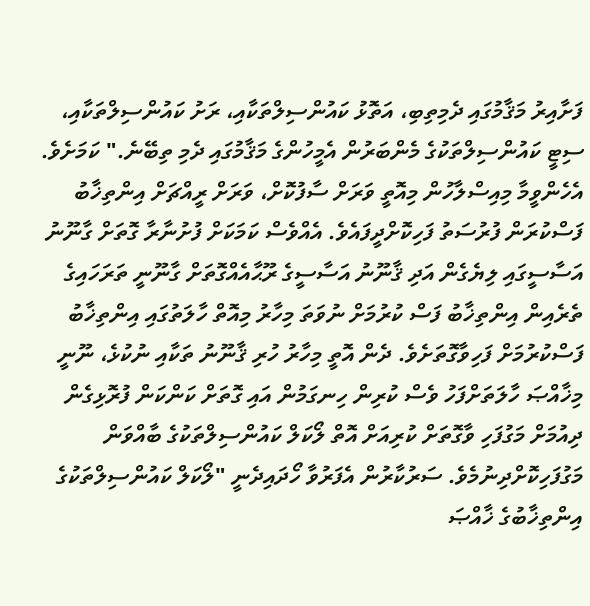ފަށާއިރު މަޤާމުގައި ދެމިތިބި، އަތޮޅު ކައުންސިލްތަކާއި، ރަށު ކައުންސިލްތަކާއި، ސިޓީ ކައުންސިލްތަކުގެ މެންބަރުން އެމީހުންގެ މަޤާމުގައި ދެމި ތިބޭނެ." ކަމަށެވެ.
އެހެންވީމާ މިއިސްލާހުން މިއޮތީ ވަރަށް ސާފުކޮށް، ވަރަށް ރީއްޗަށް އިންތިޚާބު ފަސްކުރަން ފުރުސަތު ފަހިކޮށްދީފައެވެ. އެއްވެސް ކަމަކަށް ފުށުނާރާ ގޮތަށް ގާނޫނު އަސާސީގައި ލިޔެގެން އަދި ޤާނޫނު އަސާސީގެ ރޫޙާއެއްގޮތަށް ގާނޫނީ ތަރަހައިގެ ތެރެއިން އިންތިޚާބު ފަސް ކުރުމަށް ނުވަތަ މިހާރު މިއޮތް ހާލަތުގައި އިންތިޚާބު ފަސްކުރުމަށް ފަހިވާގޮތަށެވެ. ދެން އޮތީ މިހާރު ހުރި ޤާނޫނު ތަކާއި ނުކުޅެ، ނޫނީ މިޚާއްޞަ ހާލަތަށްފަހު ވެސް ކުރިން ހިނގަމުން އައި ގޮތަށް ކަންކަން ފުރޮޅިގެން ދިއުމަށް މަގުފަހި ވާގޮތަށް ކުރިއަށް އޮތް ލޯކަލް ކައުންސިލްތަކުގެ ބާއްވަން މަގުފަހިކޮށްދިނުމެވެ. ސަރުކާރުން އެފަރުވާ ހޯދައިދެނީ "ލޯކަލް ކައުންސިލްތަކުގެ އިންތިޚާބުގެ ޚާއްޞަ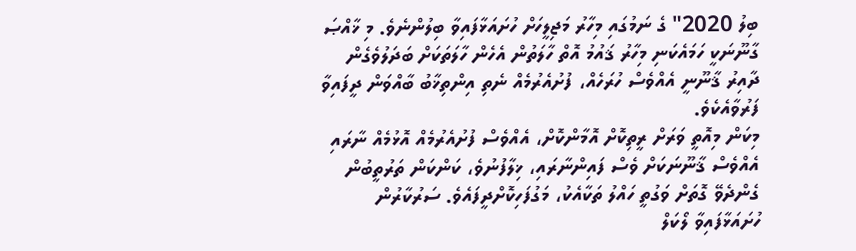ބިލު 2020" ގެ ނަމުގައި މިހާރު މަޖިލީހަށް ހުށައަޅާފައިވާ ބިލުންނެވެ. މި ޚާއްޞަ ގާނޫނަކީ ހަމައެކަނި މިހާރު ޤައުމު އޮތް ހާލަތުން އެހެން ހާލަތަކަށް ބަދަލުވެގެން ދާއިރު ޤާނޫނީ އެއްވެސް ހުރަހެއް، ފުށުއެރުމެއް ނެތި އިންތިޚާބު ބާއްވަން ދީފައިވާ ފަރުވާއެކެވެ.
މިކަން މިއޮތީ ވަރަށް ރީތިކޮށް އޮމާންކޮށް، އެއްވެސް ފުށުއެރުމެއް އޮޅުމެއް ނާރައި އެއްވެސް ޤާނޫނަކަށް ވެސް ފައިންނާރައި، ޚިލާފުނުވެ، ކަންކަން ތަރުތީބުން ގެންދެވޭ ގޮތަށް ވަގުތީ ހައްލު ތަކާއެކު، މަގުފަހިކޮށްދީފައެވެ. ސަރުކާރުން ހުށައަޅާފައިވާ ލޯކަލް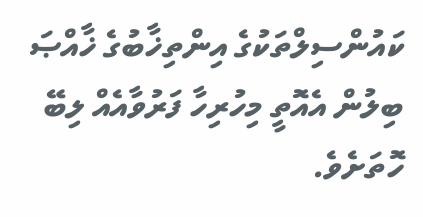ކައުންސިލްތަކުގެ އިންތިޚާބުގެ ޚާއްޞަ ބިލުން އެއޮތީ މިހުރިހާ ފަރުވާއެއް ލިބޭ ހޮތަށެވެ.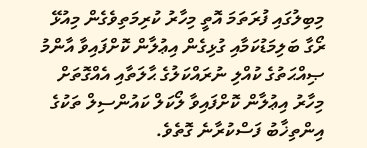މިބިލުގައި ފުރަތަމަ އޮތީ މިހާރު ކުރިމަތިވެގެން މިއުޅޭ ރޯގާ ބަލިމަޑުކަމާއި ގުޅިގެން އިޢުލާން ކޮށްފައިވާ އާންމު ޞިއްޙަތުގެ ކުއްލި ނުރައްކަލުގެ ޙާލަތާއި އެއްގޮތަށް މިހާރު އިޢުލާން ކޮށްފައިވާ ލޯކަލް ކައުންސިލް ތަކުގެ އިންތިޚާބު ފަސްކުރާނެ ގޮތެވެ.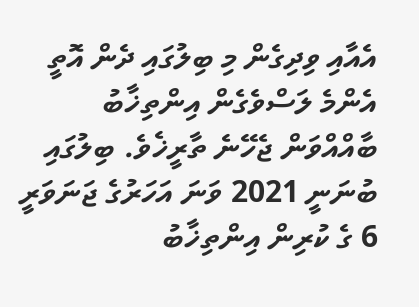އެއާއި ވިދިގެން މި ބިލުގައި ދެން އޮތީ އެންމެ ލަސްވެގެން އިންތިޚާބު ބާއްއްވަން ޖެހޭނެ ތާރީޚެވެ. ބިލުގައި ބުނަނީ 2021 ވަނަ އަހަރުގެ ޖަނަވަރީ 6 ގެ ކުރިން އިންތިޚާބު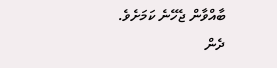ބާއްވާން ޖެހޭނެ ކަމަށެވެ. ދެން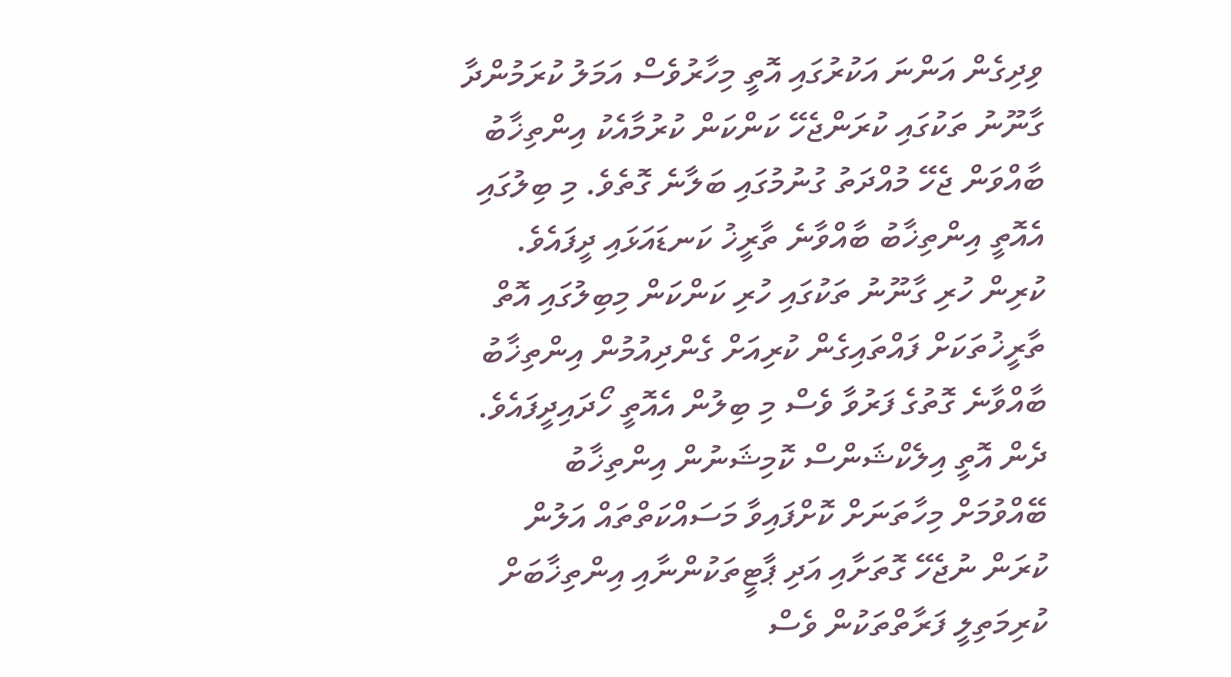ވިދިގެން އަންނަ އަކުރުގައި އޮތީ މިހާރުވެސް އަމަލު ކުރަމުންދާ ގާނޫނު ތަކުގައި ކުރަންޖެހޭ ކަންކަން ކުރުމާއެކު އިންތިޚާބު ބާއްވަން ޖެހޭ މުއްދަތު ގުނުމުގައި ބަލާނެ ގޮތެވެ. މި ބިލުގައި އެއޮތީ އިންތިޚާބު ބާއްވާނެ ތާރީޚު ކަނޑައަޅައި ދީފައެވެ. ކުރިން ހުރި ގާނޫނު ތަކުގައި ހުރި ކަންކަން މިބިލުގައި އޮތް ތާރީޚުތަކަށް ފައްތައިގެން ކުރިއަށް ގެންދިއުމުން އިންތިޚާބު ބާއްވާނެ ގޮތުގެ ފަރުވާ ވެސް މި ބިލުން އެއޮތީ ހޯދައިދީފައެވެ.
ދެން އޮތީ އިލެކްޝަންސް ކޮމިޝަނުން އިންތިޚާބު ބޭއްވުމަށް މިހާތަނަށް ކޮށްފައިވާ މަސައްކަތްތައް އަލުން ކުރަން ނުޖެހޭ ގޮތަށާއި އަދި ޕާޓީތަކުންނާއި އިންތިޚާބަށް ކުރިމަތިލީ ފަރާތްތަކުން ވެސް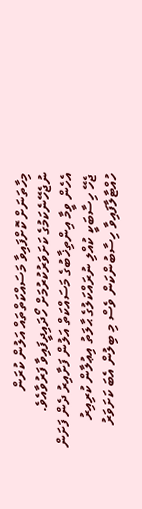މިހާތަނަށް ކޮށްފައިވާ މަސައްކަތްތައް އަލުން ކުރަން ނުޖެހޭނެކަމުގެ ކަށަވަރުކުރުމަށް ހޯދައިދީފައިވާ ފަރުވާއެވެ.
އެހެން ވީމާ އިންތިޚާބުގެ މަސައްކަތް އަލުން ފަށާއިރު ދެން ފަށަން ޖެހޭ ހިސާބަކީ ކުއްލި ނުރައްކަލުގެ ޙާލަތު އިޢުލާން ކުރިއިރު ހުއްޓާލާފައިވާ ހިސާބުންކަން ވެސް މި ބިލުން އެބަ ކަށަވަރު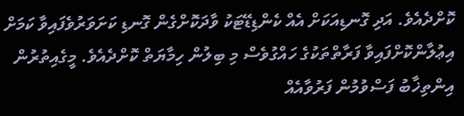ކޮށްދެއެވެ. އަދި ގޮނޑިއަކަށް އެއް ކެންޑިޑޭޓަކު ވާދަކޮށްގެން ގޮނޑި ކަށަވަރުވެފައިވާ ކަމަށް އިޢުލާންކޮށްފައިވާ ފަރާތްތަކުގެ ހައްގުވެސް މި ބިލުން ހިމާޔަތް ކޮށްދެއެވެ. މީގެއިތުރުން އިންތިޚާބު ފަސްވުމުން ފަރުވާއެއް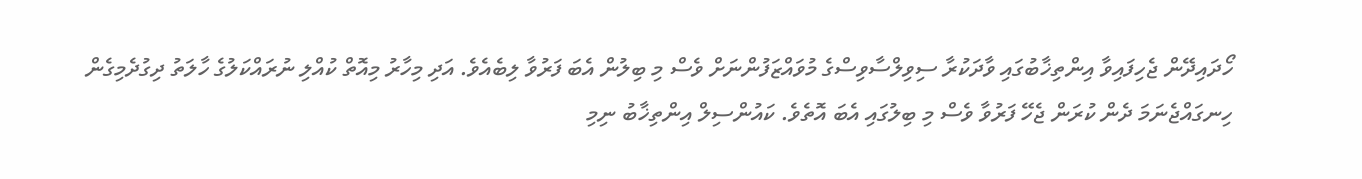ހޯދައިދޭން ޖެހިފައިވާ އިންތިޚާބުގައި ވާދަކުރާ ސިވިލްސާވިސްގެ މުވައްޒަފުންނަށް ވެސް މި ބިލުން އެބަ ފަރުވާ ލިބެއެވެ. އަދި މިހާރު މިއޮތް ކުއްލި ނުރައްކަލުގެ ހާލަތު ދިގުދެމިގެން ހިނގައްޖެނަމަ ދެން ކުރަން ޖެހޭ ފަރުވާ ވެސް މި ބިލުގައި އެބަ އޮތެވެ. ކައުންސިލް އިންތިޚާބު ނިމި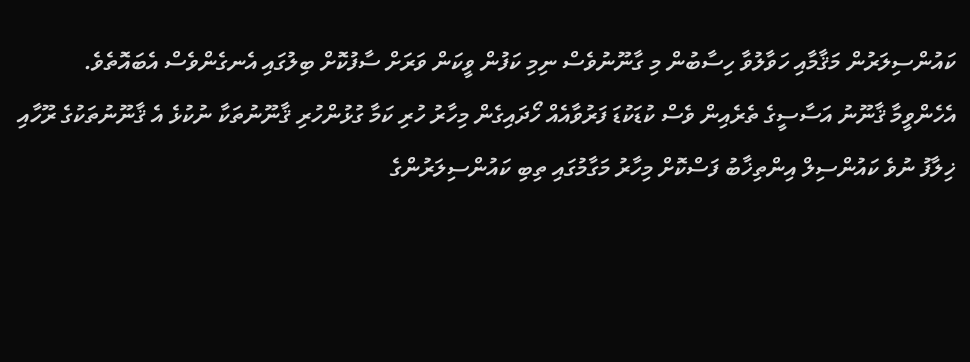ކައުންސިލަރުން މަޤާމާއި ހަވާލުވާ ހިސާބުން މި ގާނޫނުވެސް ނިމި ކަފުން ވީކަން ވަރަށް ސާފުކޮށް ބިލުގައި އެނގެންވެސް އެބައޮތެވެ.
އެހެންވީމާ ޤާނޫނު އަސާސީގެ ތެރެއިން ވެސް ކުޑަކުޑަ ފަރުވާއެއް ހޯދައިގެން މިހާރު ހުރި ކަމާ ގުޅުންހުރި ޤާނޫނުތަކާ ނުކުޅެ އެ ޤާނޫނުތަކުގެ ރޫހާއި ޚިލާފު ނުވެ ކައުންސިލް އިންތިޚާބު ފަސްކޮށް މިހާރު މަގާމުގައި ތިބި ކައުންސިލަރުންގެ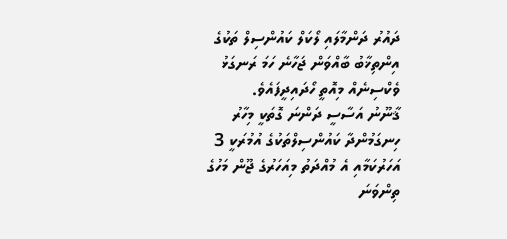ދައުރު ދަންމާލައި ލޯކަލް ކައުންސިލް ތަކުގެ އިންތިޚާބު ބާއްވަން ޖަހާނެ ހަމަ ރަނގަޅު ވެކްސިނެއް މިއޮތީ ހޯދައިދީފައެވެ.
ޤާނޫނު އަސާސީ ދަންނަ ގޮތަކީ މިހާރު ހިނގަމުންދާ ކައުންސިލްތަކުގެ އުމުރަކީ 3 އަހަރުކަމާއި އެ މުއްދަތު މިއަހަރުގެ ޖޫން މަހުގެ ތިންވަނަ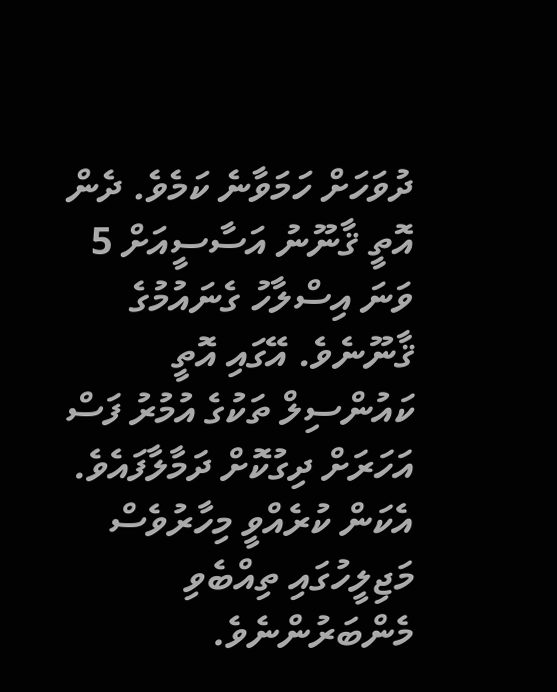ދުވަހަށް ހަމަވާނެ ކަމެވެ. ދެން އޮތީ ޤާނޫނު އަސާސީއަށް 5 ވަނަ އިސްލާހު ގެނައުމުގެ ޤާނޫނެވެ. އޭގައި އޮތީ ކައުންސިލް ތަކުގެ އުމުރު ފަސް އަހަރަށް ދިގުކޮށް ދަމާލާފައެވެ. އެކަން ކުރެއްވީ މިހާރުވެސް މަޖިލީހުގައި ތިއްބެވި މެންބަރުންނެވެ.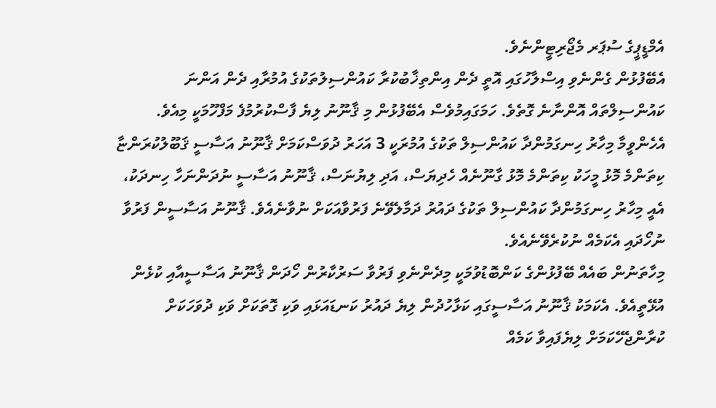އެމްޑީޕީގެ ސުޕަރ މެޖޯރިޓީންނެވެ.
އެބޭފުޅުން ގެންނެވި އިސްލާހުގައި އޮތީ ދެން އިންތިޚާބުކުރާ ކައުންސިލުތަކުގެ އުމުރާއި ދެން އަންނަ ކައުންސިލްތައް އޮންނާނެ ގޮތެވެ. ހަމަގައިމުވެސް އެބޭފުޅުން މި ޤާނޫނު ލިޔެ ފާސްކުރުމުފެ މަފްހޫމަކީ މިއެވެ. އެހެންވީމާ މިހާރު ހިނގަމުންދާ ކައުންސިލް ތަކުގެ އުމުރަކީ 3 އަހަރު ދުވަސްކަމަށް ޤާނޫނު އަސާސީ ޤަބޫލުކުރަންޏާ ކިތަންމެ މޮޅު މީހަކު ކިތަންމެ މޮޅު ގާނޫނެއް ހެދިޔަސް، އަދި ލިޔުނަސް، ޤާނޫނު އަސާސީ ނުދަންނަހާ ހިނދަކު، އެއީ މިހާރު ހިނގަމުންދާ ކައުންސިލް ތަކުގެ ދައުރު ދަމާލެވޭނެ ފަރުވާއަކަށް ނުވާނެއެވެ. ޤާނޫނު އަސާސީން ފަރުވާ ނުހޯދައި އެކަމެއް ނުކުރެވޭނެއެވެ.
މިހާތަނުން ބައެއް ބޭފުޅުންގެ ކަންބޮޑުވުމަކީ މިދެންނެވި ފަރުވާ ސަރުކާރުން ހޯދަން ޤާނޫނު އަސާސީއާއި ކުޅެން އުޅޭތީއެވެ. އެކަމަކު ޤާނޫނު އަސާސީގައި ކަޅާހުދުން ލިޔެ ދައުރު ކަނޑައަޅައި ވަކި ގޮތަކަށް ވަކި ދުވަހަކަށް ކުރާންޖެހޭކަމަށް ލިޔެފައިވާ ކަމެއް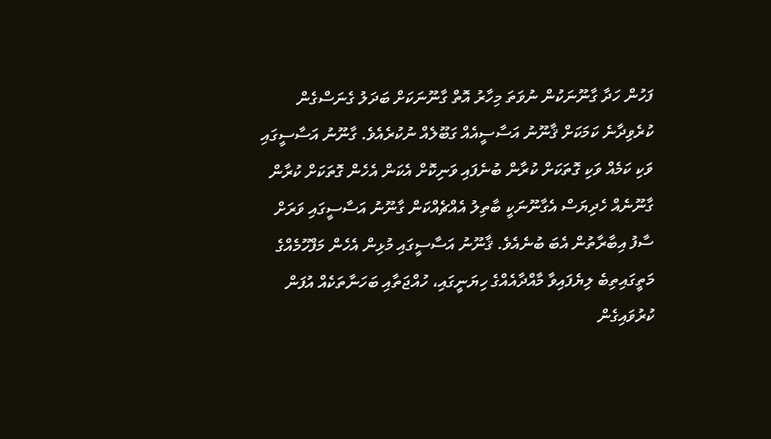ފަހުން ހަދާ ގާނޫނަކުން ނުވަތަ މިހާރު އޮތް ގާނޫނަކަށް ބަދަލު ގެނަސްގެން ކުރެވިދާނެ ކަމަކަށް ޤާނޫނު އަސާސީއެއް ގަބޫލެއް ނުކުރެއެވެ. ގާނޫނު އަސާސީގައި ވަކި ކަމެއް ވަކި ގޮތަކަށް ކުރާން ބުނެފައި ވަނިކޮށް އެކަން އެހެން ގޮތަކަށް ކުރާން ގާނޫނެއް ހެދިޔަސް އެގާނޫނަކީ ބާތިލު އެއްޗެއްކަން ގާނޫނު އަސާސީގައި ވަރަށް ސާފު އިބާރާތުން އެބަ ބުނެއެވެ. ޤާނޫނު އަސާސީގައި މުޅިން އެހެން މަފްހޫމެއްގެ މަތީގައިތިބެ ލިޔެފައިވާ މާއްދާއެއްގެ ހިޔަނީގައި، ހުއްޖަތާއި ބަހަނާތަކެއް އުފަން ކުރުވައިގެން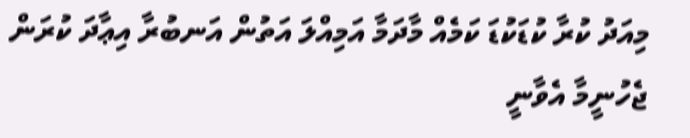މިއަދު ކުރާ ކުޑަކުޑަ ކަމެއް މާދަމާ އަމިއްލަ އަތުން އަނބުރާ އިޢާދަ ކުރަން ޖެހުނީމާ އެވާނީ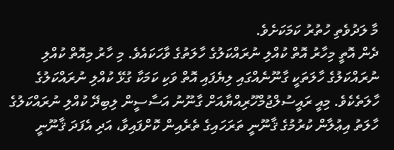މާ ލަދުވެތި ހުތުރު ކަމަކަށެވެ.
ދެން އޮތީ މިހާރު އޮތް ކުއްލި ނުރައްކަލުގެ ހާލަތުގެ ވާހަކައެވެ. މި ހާރު މިއޮތް ކުއްލި ނުރައްކަލުގެ ހާލަތަކީ ގާނޫނެއްގައި ލިޔެފައި އޮތް ވަކި ކަމަކާ ގުޅޭ ކުއްލި ނުރައްކަލުގެ ހާލަތެކެވެ. މިއީ ރައީސުލްޖުމްހޫރިއްޔާއަށް ގާނޫނު އަސާސީން ލިބިދޭ ކުއްލި ނުރައްކަލުގެ ހާލަތު އިޢުލާން ކުރުމުގެ ޤާނޫނީ ތަރަހައިގެ ތެރެއިން ކޮށްފައިވާ، އަދި އެފަދަ ޤާނޫނީ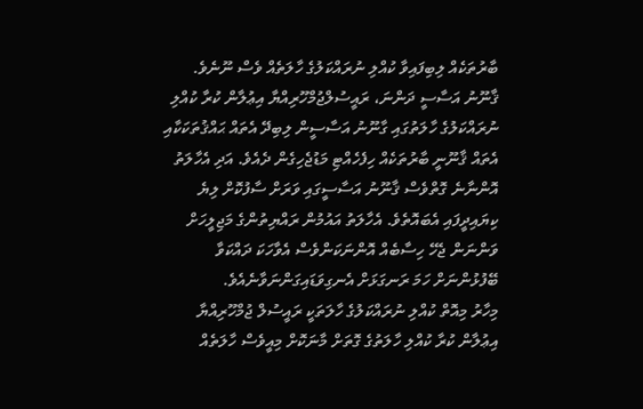ބާރުތަކެއް ލިބިފައިވާ ކުއްލި ނުރައްކަލުގެ ހާލަތެއް ވެސް ނޫނެވެ. ޤާނޫނު އަސާސީ ދަންނަ، ރައީސުލްޖުމްހޫރިއްޔާ އިޢުލާން ކުރާ ކުއްލި ނުރައްކަލުގެ ހާލަތުގައި ގާނޫނު އަސާސީން ލިބިދޭ އެތައް ޙައްޤުތަކަކާއި އެތައް ޤާނޫނީ ބާރުތަކެއް ހިފެހެއްޓި މަޑުޖެހިގެން ދެއެވެ. އަދި އެހާލަތު އޮންނާނެ ގޮތްވެސް ޤާނޫނު އަސާސީގައި ވަރަށް ސާފުކޮށް ލިޔެ ކިޔައިދީފައި އެބައޮތެވެ. އެހާލަތު އައުމުން ރައްޔިތުންގެ މަޖިލީހަށް ވަންނަން ޖެހޭ ހިސާބެއް އޮންނަކަންވެސް އެވާހަކަ ދައްކަވާ ބޭފުޅުންނަށް ހަމަ ރަނގަޅަށް އެނގިވަޑައިގަންނަވާނެއެވެ.
މިހާރު މިއޮތް ކުއްލި ނުރައްކަލުގެ ހާލަތަކީ ރައީސުލް ޖުމްހޫރިއްޔާ އިޢުލާން ކުރާ ކުއްލި ހާލަތުގެ ގޮތަށް މާނަކޮށް މިއީވެސް ހާލަތެއް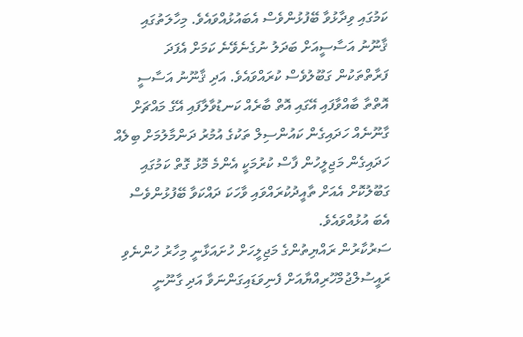ކަމުގައި ވިދާޅުވާ ބޭފުޅުންވެސް އެބައުޅުއްވައެވެ. މިހާލަތުގައި ޤާނޫނު އަސާސީއަށް ބަދަލު ނުގެނެވޭނެ ކަމަށް އެފަދަ ފަރާތްތަކުން ގަބޫލުވެސް ކުރައްވައެވެ. އަދި ޤާނޫނު އަސާސީ އޮތްތާ ބާއްވާފައި އޭގައި އޮތް ބާރެއް ކަނޑުވާލާފައި އޭގެ މައްޗަށް ގާނޫނެއް ހަދައިގެން ކައުންސިލް ތަކުގެ އުމުރު ދަންމާލުމަށް ބިލެއް ހަދައިގެން މަޖިލީހުން ފާސް ކުރުމަކީ އެންމެ މޮޅު ގޮތް ކަމުގައި ގަބޫލުކޮށް އެއަށް ތާއީދުކުރައްވައި ވާހަކަ ދައްކަވާ ބޭފުޅުންވެސް އެބަ އުޅުއްވައެވެ.
ސަރުކާރުން ރައްޔިތުންގެ މަޖިލީހަށް ހުށައަޅާނީ މިހާރު ހުންނެވި ރައީސުލްޖުމްހޫރިއްޔާއަށް ފެނިވަޑައިގަންނަވާ އަދި ގާނޫނީ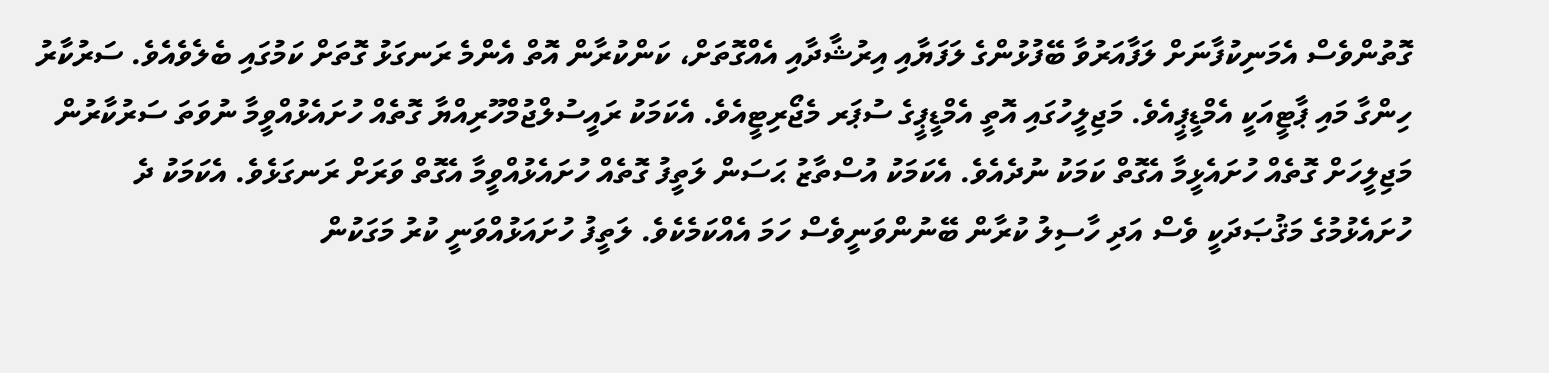ގޮތުންވެސް އެމަނިކުފާނަށް ލަފާއަރުވާ ބޭފުޅުންގެ ލަފަޔާއި އިރުޝާދާއި އެއްގޮތަށް، ކަންކުރާން އޮތް އެންމެ ރަނގަޅު ގޮތަށް ކަމުގައި ބެލެވެއެވެ. ސަރުކާރު ހިންގާ މައި ޕާޓީއަކީ އެމްޑީޕީއެވެ. މަޖިލީހުގައި އޮތީ އެމްޑީޕީގެ ސުޕަރ މެޖޯރިޓީއެވެ. އެކަމަކު ރައީސުލްޖުމްހޫރިއްޔާ ގޮތެއް ހުށައެޅުއްވީމާ ނުވަތަ ސަރުކާރުން މަޖިލީހަށް ގޮތެއް ހުށައެޅީމާ އެގޮތް ކަމަކު ނުދެއެވެ. އެކަމަކު އުސްތާޒު ޙަސަން ލަތީފު ގޮތެއް ހުށައެޅުއްވީމާ އެގޮތް ވަރަށް ރަނގަޅެވެ. އެކަމަކު ދެ ހުށައެޅުމުގެ މަޤުޞަދަކީ ވެސް އަދި ހާސިލު ކުރާން ބޭނުންވަނީވެސް ހަމަ އެއްކަމެކެވެ. ލަތީފު ހުށައަޅުއްވަނީ ކުރު މަގަކުން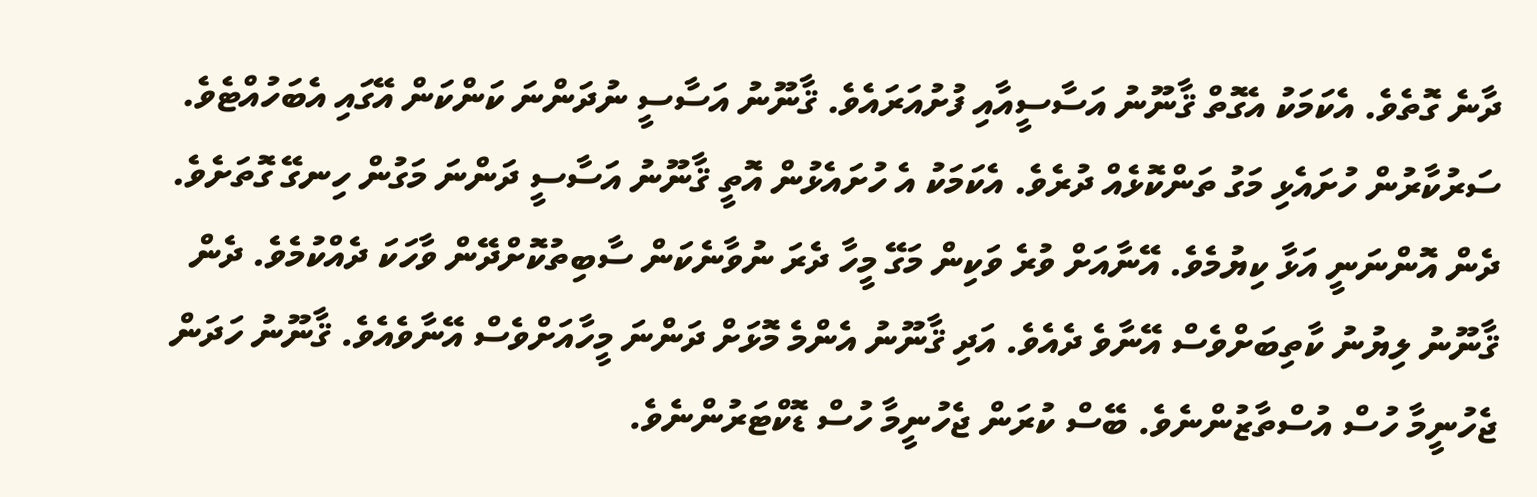ދާނެ ގޮތެވެ. އެކަމަކު އެގޮތް ޤާނޫނު އަސާސީއާއި ފުށުއަރައެވެ. ޤާނޫނު އަސާސީ ނުދަންނަ ކަންކަން އޭގައި އެބަހުއްޓެވެ. ސަރުކާރުން ހުށައެޅި މަގު ތަންކޮޅެއް ދުރެވެ. އެކަމަކު އެ ހުށައެޅުން އޮތީ ޤާނޫނު އަސާސީ ދަންނަ މަގުން ހިނގޭ ގޮތަށެވެ.
ދެން އޮންނަނީ އަޅާ ކިޔުމެވެ. އޭނާއަށް ވުރެ ވަކިން މަގޭ މީހާ ދެރަ ނުވާނެކަން ސާބިތުކޮށްދޭން ވާހަކަ ދެއްކުމެވެ. ދެން ޤާނޫނު ލިޔުނު ކާތިބަށްވެސް އޭނާވެ ދެއެވެ. އަދި ޤާނޫނު އެންމެ މޮޅަށް ދަންނަ މީހާއަށްވެސް އޭނާވެއެވެ. ޤާނޫނު ހަދަން ޖެހުނީމާ ހުސް އުސްތާޒުންނެވެ. ބޭސް ކުރަން ޖެހުނީމާ ހުސް ޑޮކްޓަރުންނެވެ.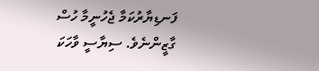ފަނޑިޔާރުކަމާ ޖެހުނީމާ ހުސް ގާޒީންނެވެ. ސިޔާސީ ވާހަކަ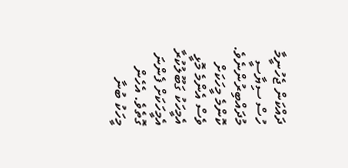ދައްކަން ޖެހުނީމާ ހުސް ސިޔާސީ މުދައްބިރުންނެވެ. ކޮންމެ މީހަކަށް ވެސް އެންމެ މޮޅީ އެމީހަކު ގަބޫލުކުރާ އެމީހަކަށް ފެންނަ ގޮތެވެ. އެހެން މީހަކު ބުނާ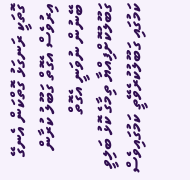ގޮތަކީ ރަނގަޅު ގޮތްކަން އެނގޭ އިރުވެސް އެގޮތް ގަބޫލު ކުރާން ބޭނުން ނުވަނީ އެގޮތް ގަބޫލުކޮށްފިއްޔާ ތިމާގެ ކޮޅު ބަލިވީ ކަމުގައި ގަބޫލުކުރެވޭތީ ކަމުގައިވެސް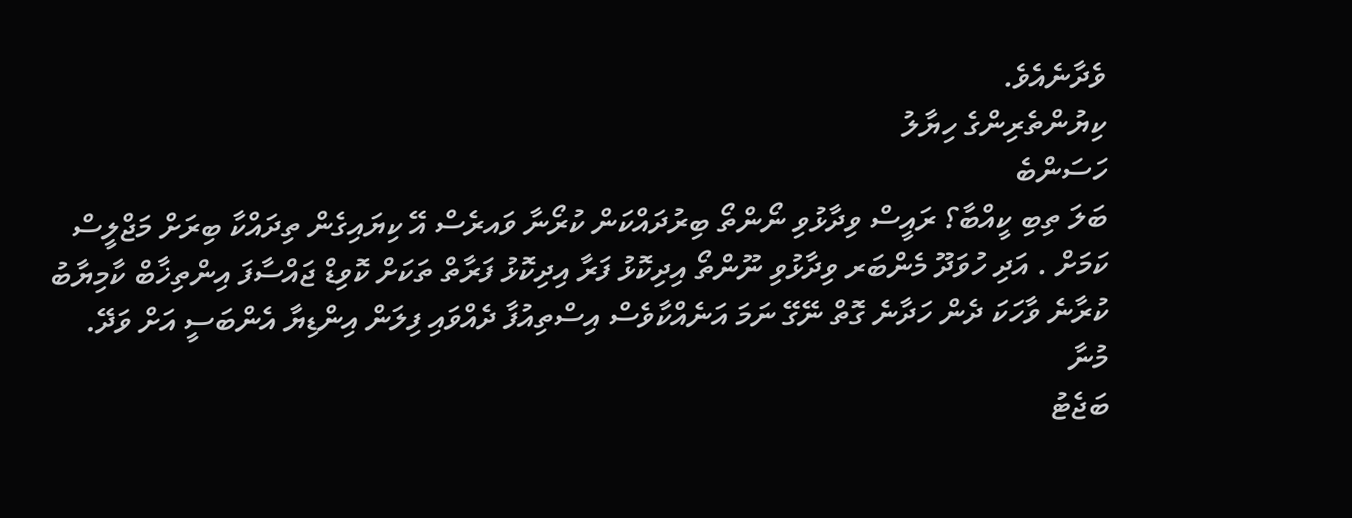ވެދާނެއެވެ.
ކިޔުންތެރިންގެ ހިޔާލު
ހަސަންބެ
ބަލަ ތިބި ކީއްބާ؟ ރައީސް ވިދާޅުވި ނޯންތޯ ބިރުދައްކަން ކުރޯނާ ވައރެސް އޭ ކިޔައިގެން ތިދައްކާ ބިރަށް މަޖްލީސް ކަމަށް . އަދި ހުވަދޫ މެންބަރ ވިދާޅުވި ނޫންތޯ އިދިކޮޅު ފަރާ އިދިކޮޅު ފަރާތް ތަކަށް ކޮވިޑް ޖައްސާފަ އިންތިޚާބް ކާމިޔާބު ކުރާނެ ވާހަކަ ދެން ހަދާނެ ގޮތް ނޭގޭ ނަމަ އަނެއްކާވެސް އިސްތިއުފާ ދެއްވައި ފިލަން އިންޑިޔާ އެންބަސީ އަށް ވަދޭ.
މުނާ
ބަޖެޓު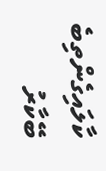ކާލައިގެންތިބެ ބޭކާރު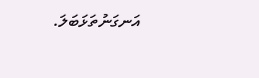އަނގަނުތަޅަބަލަ.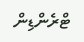ޓްރެންޑިން